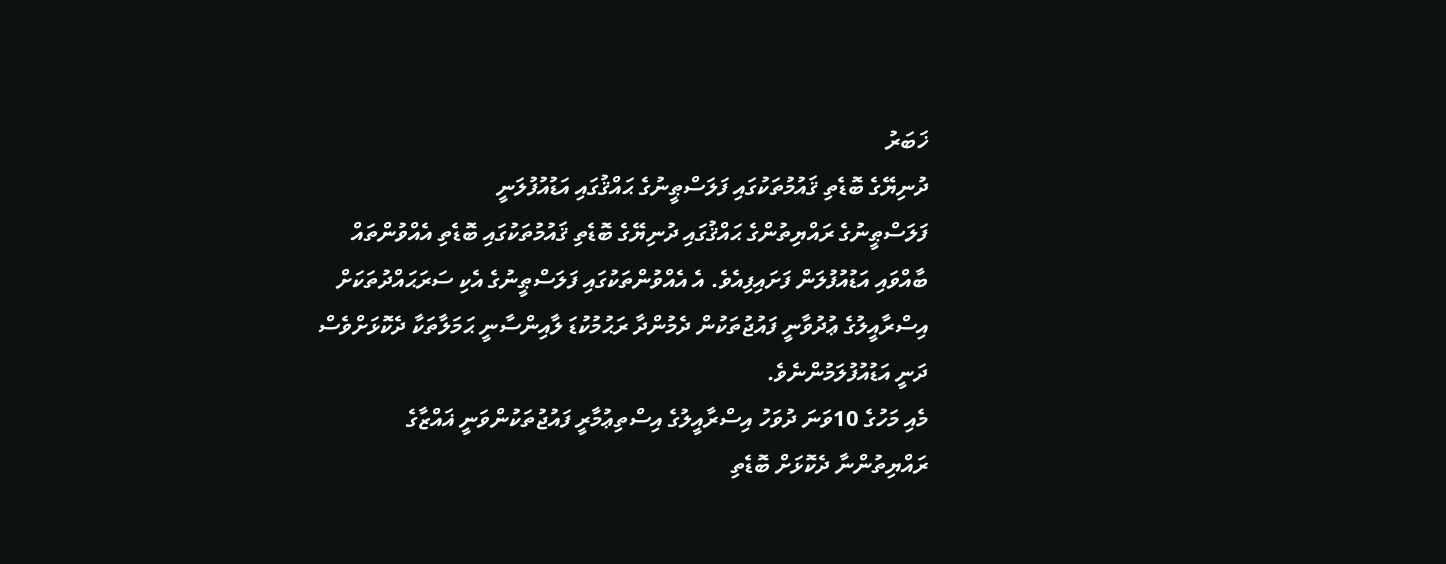ޚަބަރު
ދުނިޔޭގެ ބޮޑެތި ޤައުމުތަކުގައި ފަލަސްޠީނުގެ ޙައްޤުގައި އަޑުއުފުލަނީ
ފަލަސްޠީނުގެ ރައްޔިތުންގެ ޙައްޤުގައި ދުނިޔޭގެ ބޮޑެތި ޤައުމުތަކުގައި ބޮޑެތި އެއްވުންތައް ބާއްވައި އަޑުއުފުލަން ފަށައިފިއެވެ. އެ އެއްވުންތަކުގައި ފަލަސްޠީނުގެ އެކި ސަރަޙައްދުތަކަށް އިސްރާއީލުގެ ޢުދުވާނީ ފައުޖުތަކުން ދެމުންދާ ރަޙުމުކުޑަ ލާއިންސާނީ ޙަމަލާތަކާ ދެކޮޅަށްވެސް ދަނީ އަޑުއުފުލަމުންނެވެ.
މެއި މަހުގެ 10ވަނަ ދުވަހު އިސްރާއީލުގެ އިސްތިޢުމާރީ ފައުޖުތަކުންވަނީ ޣައްޒާގެ ރައްޔިތުންނާ ދެކޮޅަށް ބޮޑެތި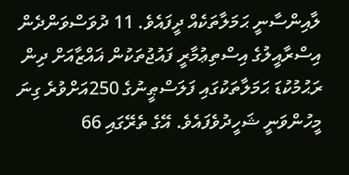ލާއިންސާނީ ޙަމަލާތަކެއް ދީފައެވެ. 11 ދުވަސްވަންދެން އިސްރާއީލުގެ އިސްތިޢުމާރީ ފައުޖުތަކުން ޣައްޒާއަށް ދިން ރަޙުމުކުޑަ ޙަމަލާތަކުގައި ފަލަސްޠީނުގެ 250އަށްވުރެ ގިނަ މީހުންވަނީ ޝަހީދުވެފައެވެ. އޭގެ ތެރޭގައި 66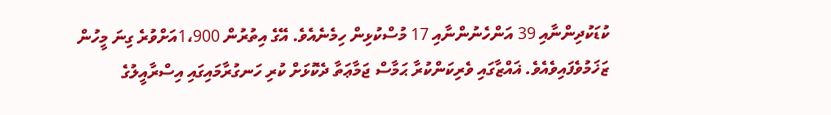ކުޑަކުދިންނާއި 39 އަންހެނުންނާއި 17 މުސްކުޅިން ހިމެނެއެވެ. އޭގެ އިތުރުން 1،900އަށްވުރެ ގިނަ މީހުން ޒަޚަމުވެފައިވެއެވެ. ޣައްޒާގައި ވެރިކަންކުރާ ޙަމާސް ޖަމާޢަތާ ދެކޮޅަށް ކުރި ހަނގުރާމައިގައި އިސްރާއީލުގެ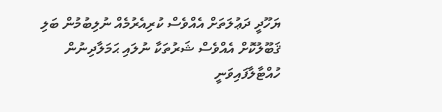ޔަހޫދީ ދަޢުލަތަށް އެއްވެސް ކުރިއެރުމެއް ނުލިބުމުން ބަލި ޤަބޫލުކޮށް އެއްވެސް ޝަރުތަކާ ނުލައި ޙަމަލާދިނުން ހުއްޓާލާފައިވަނީ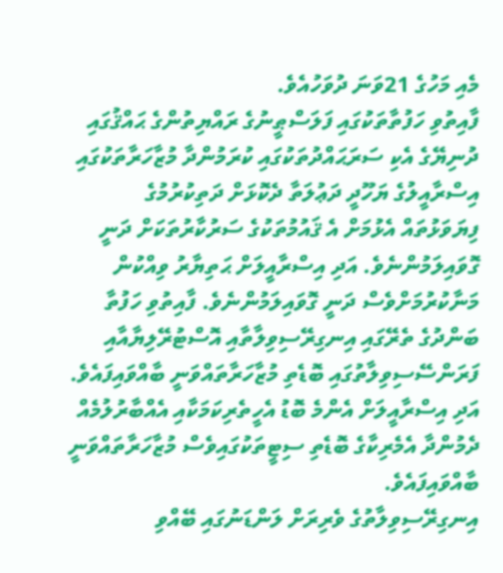މެއި މަހުގެ 21ވަނަ ދުވަހުއެވެ.
ފާއިތުވި ހަފުތާތަކުގައި ފަލަސްޠީނުގެ ރައްޔިތުންގެ ޙައްޤުގައި ދުނިޔޭގެ އެކި ސަރަޙައްދުތަކުގައި ކުރަމުންދާ މުޒާހަރާތަކުގައި އިސްރާއީލުގެ ޔަހޫދީ ދަޢުލަތާ ދެކޮޅަށް ދަތިކުރުމުގެ ފިޔަވަޅުތައް އެޅުމަށް އެ ޤައުމުތަކުގެ ސަރުކާރުތަކަށް ދަނީ ގޮވައިލަމުންނެވެ. އަދި އިސްރާއީލަށް ޙަތިޔާރު ވިއްކުން މަނާކުރުމަށްވެސް ދަނީ ގޮވައިލަމުންނެވެ. ފާއިތުވި ހަފުތާ ބަންދުގެ ތެރޭގައި އިނގިރޭސިވިލާތާއި އޮސްޓުރޭލިޔާއާއި ފަރަންސޭސިވިލާތުގައި ބޮޑެތި މުޒާހަރާތައްވަނީ ބާއްވައިފައެވެ. އަދި އިސްރާއީލަށް އެންމެ ބޮޑު އެހީތެރިކަމަކާއި އެއްބާރުލުމެއް ދެމުންދާ އެމެރިކާގެ ބޮޑެތި ސިޓީތަކުގައިވެސް މުޒާހަރާތައްވަނީ ބާއްވައިފައެވެ.
އިނގިރޭސިވިލާތުގެ ވެރިރަށް ލަންޑަނުގައި ބޭއްވި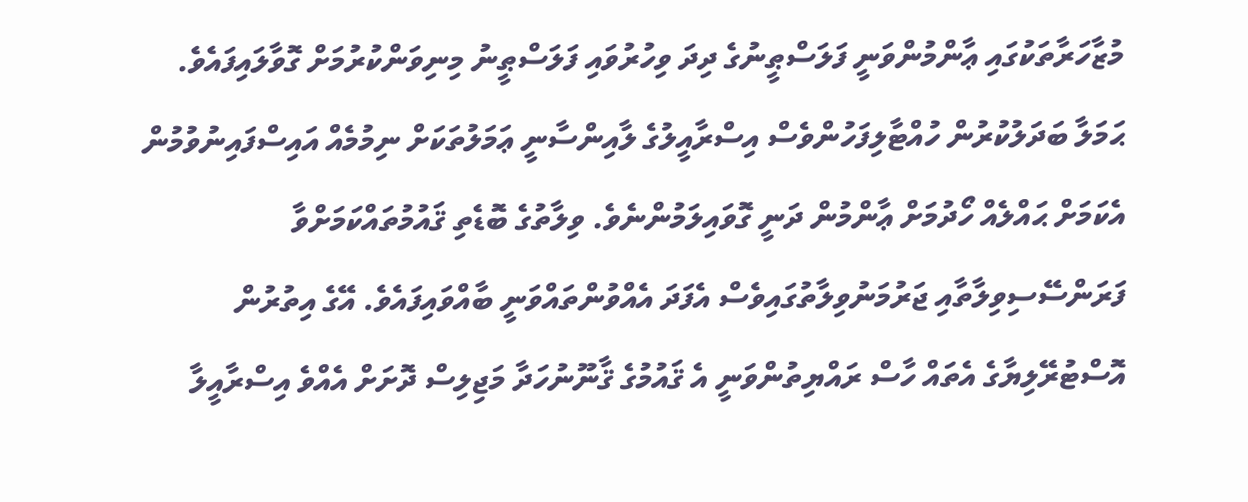މުޒާހަރާތަކުގައި ޢާންމުންވަނީ ފަލަސްޠީނުގެ ދިދަ ވިހުރުވައި ފަލަސްޠީނު މިނިވަންކުރުމަށް ގޮވާލައިފައެވެ. ޙަމަލާ ބަދަލުކުރުން ހުއްޓާލިފަހުންވެސް އިސްރާއީލުގެ ލާއިންސާނީ ޢަމަލުތަކަށް ނިމުމެއް އައިސްފައިނުވުމުން އެކަމަށް ޙައްލެއް ހޯދުމަށް ޢާންމުން ދަނީ ގޮވައިލަމުންނެވެ. ވިލާތުގެ ބޮޑެތި ޤައުމުތައްކަމަށްވާ ފަރަންސޭސިވިލާތާއި ޖަރުމަނުވިލާތުގައިވެސް އެފަދަ އެއްވުންތައްވަނީ ބާއްވައިފައެވެ. އޭގެ އިތުރުން އޮސްޓުރޭލިޔާގެ އެތައް ހާސް ރައްޔިތުންވަނީ އެ ޤައުމުގެ ޤާނޫނުހަދާ މަޖިލިސް ދޮށަށް އެއްވެ އިސްރާއީލާ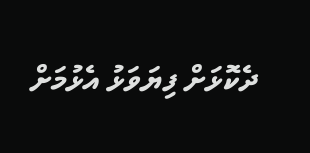ދެކޮޅަށް ފިޔަވަޅު އެޅުމަށް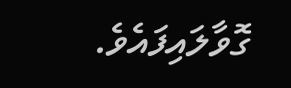ގޮވާލައިފައެވެ.